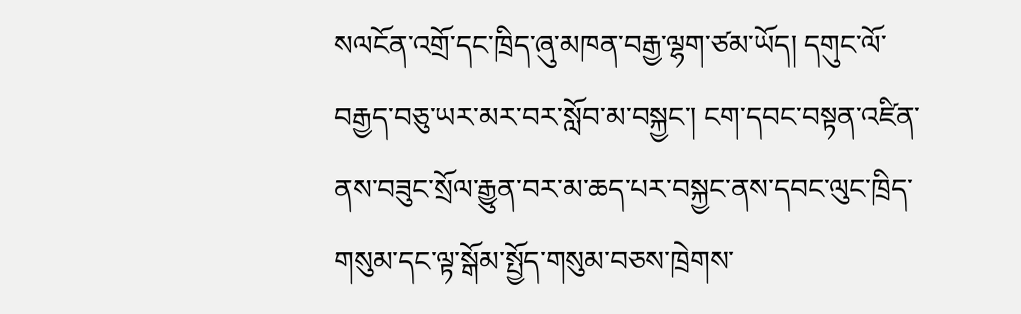སལངོན་འགྲོ་དང་ཁྲིད་ཞུ་མཁན་བརྒྱ་ལྷག་ཙམ་ཡོད། དགུང་ལོ་བརྒྱད་བཅུ་ཡར་མར་བར་སློབ་མ་བསྐྱང་། ངག་དབང་བསྟན་འཛིན་ནས་བཟུང་སྲོལ་རྒྱུན་བར་མ་ཆད་པར་བསྐྱང་ནས་དབང་ལུང་ཁྲིད་གསུམ་དང་ལྟ་སྒོམ་སྤྱོད་གསུམ་བཅས་ཁྲེགས་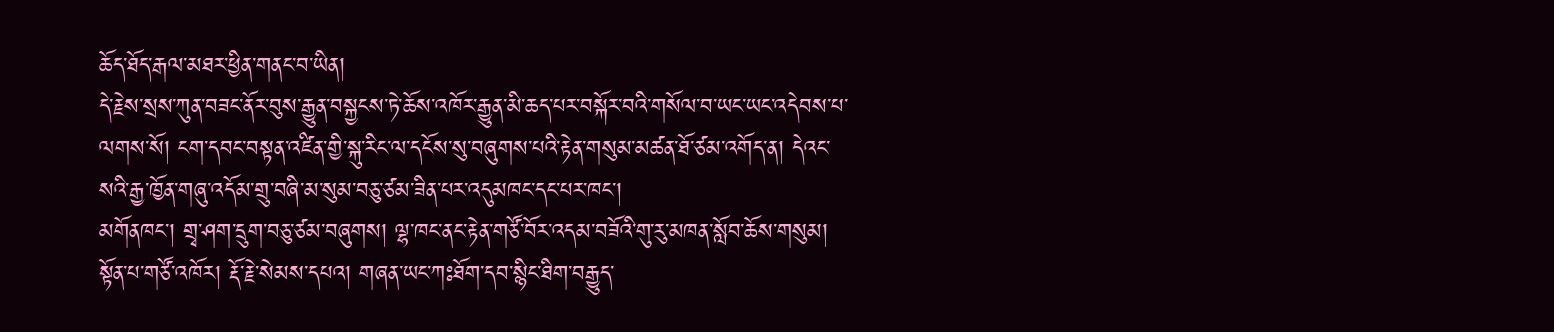ཆོད་ཐོད་རྒལ་མཐར་ཕྱིན་གནང་བ་ཡིན།
དེ་རྗེས་སྲས་ཀུན་བཟང་ནོར་བུས་རྒྱུན་བསྐྱངས་ཏེ་ཆོས་འཁོར་རྒྱུན་མི་ཆད་པར་བསྐོར་བའི་གསོལ་བ་ཡང་ཡང་འདེབས་པ་ལགས་སོ། ངག་དབང་བསྟན་འཛིན་གྱི་སྐུ་རིང་ལ་དངོས་སུ་བཞུགས་པའི་རྟེན་གསུམ་མཚན་ཐོ་ཙམ་འགོད་ན། དེའང་སའི་རྒྱ་ཁྱོན་གཞུ་འདོམ་གྲུ་བཞི་མ་སུམ་བཅུ་ཙམ་ཟིན་པར་འདུམཁང་དང་པར་ཁང་།
མགོནཁང་། གྲྭ་ཤག་དྲུག་བཅུ་ཙམ་བཞུགས། ལྷ་ཁང་ནང་རྟེན་གཙོ་བོར་འདམ་བཟོའི་གུ་རུ་མཁན་སློབ་ཆོས་གསུམ། སྟོན་པ་གཙོ་འཁོར། རྡོ་རྗེ་སེམས་དཔའ། གཞན་ཡང་ཀཿཐོག་དབ་སྙིང་ཐིག་བརྒྱུད་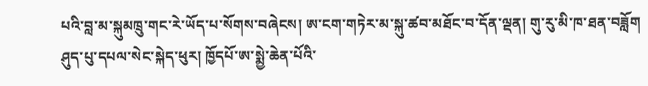པའི་བླ་མ་སྐུམཁྲུ་གང་རེ་ཡོད་པ་སོགས་བཞེངས། ཨ་ངག་གཏེར་མ་སྐུ་ཚབ་མཐོང་བ་དོན་ལྡན། གུ་རུ་མི་ཁ་ཐན་བཟློག
ཤུད་པུ་དཔལ་སེང་སྐེད་ཕུར། ཁྱོདཔོ་ཨ་སྨྱེ་ཆེན་པོའི་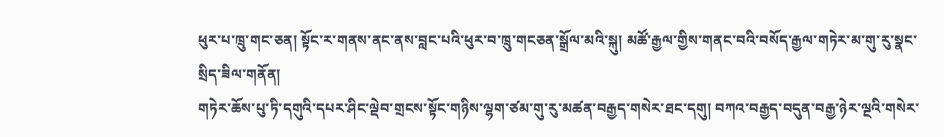ཕུར་པ་ཁྲུ་གང་ཅན། སྟོང་ར་གནས་ནང་ནས་བླང་པའི་ཕུར་བ་ཁྲུ་གངཅན་སྒྲོལ་མའི་སྐུ། མཚོ་རྒྱལ་གྱིས་གནང་བའི་བསོད་རྒྱལ་གཏེར་མ་གུ་རུ་སྣང་སྲིད་ཟིལ་གནོན།
གཏེར་ཆོས་པུ་ཏི་དགུའི་དཔར་ཤིང་ལྡེབ་གྲངས་སྟོང་གཉིས་ལྷག་ཙམ་གུ་རུ་མཚན་བརྒྱད་གསེར་ཐང་དགུ། བཀའ་བརྒྱད་བདུན་བརྒྱ་ཉེར་ལྔའི་གསེར་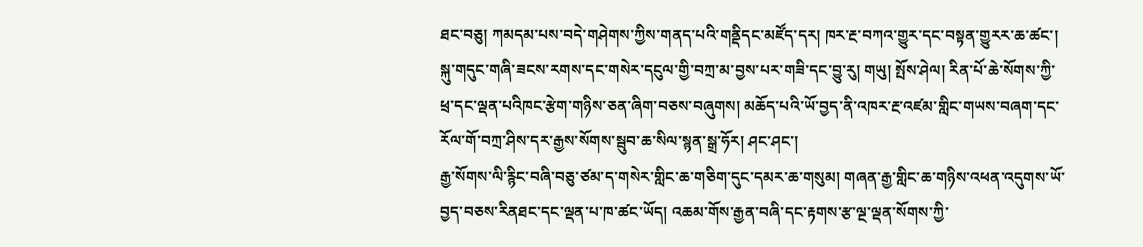ཐང་བཅུ། ཀམདམ་པས་བདེ་གཤེགས་ཀྱིས་གནད་པའི་གནྡིདང་མཛོད་དར། ཁར་རྔ་བཀའ་གྱུར་དང་བསྟན་གྱུརར་ཆ་ཚང་།
སྐུ་གདུང་གཞི་ཟངས་རགས་དང་གསེར་དངུལ་གྱི་བཀྲ་མ་བྱས་པར་གཟི་དང་བྱུ་རུ། གཡུ། སྤོས་ཤེལ། རིན་པོ་ཆེ་སོགས་ཀྱི་ཕྲ་དང་ལྡན་པའིཁང་རྩེག་གཉིས་ཅན་ཞིག་བཅས་བཞུགས། མཆོད་པའི་ཡོ་བྱད་ནི་འཁར་རྔ་འཛམ་གླིང་གཡས་བཞག་དང་རོལ་གོ་བཀྲ་ཤིས་དར་རྒྱས་སོགས་སྦུབ་ཆ་སིལ་སྙན་སྒྲ་ཧོར། ཤང་ཤང་།
རྒྱ་སོགས་ལི་རྙིང་བཞི་བཅུ་ཙམ་ད་གསེར་གླིང་ཆ་གཅིག་དུང་དམར་ཆ་གསུམ། གཞན་རྒྱ་གླིང་ཆ་གཉིས་འཕན་འདུགས་ཡོ་བྱད་བཅས་རིནཐང་དང་ལྡན་པ་ཁ་ཚང་ཡོད། འཆམ་གོས་རྒྱན་བཞི་དང་རྟགས་རྩ་ལྔ་ལྡན་སོགས་ཀྱི་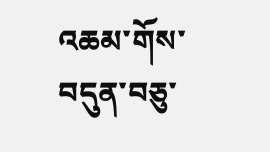འཆམ་གོས་བདུན་བཅུ་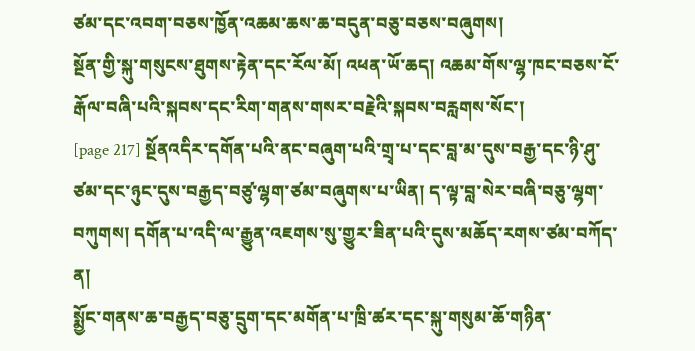ཙམ་དང་འབག་བཅས་ཁྱོན་འཆམ་ཆས་ཆ་བདུན་བཅུ་བཅས་བཞུགས།
སྔོན་གྱི་སྐུ་གསུངས་ཐུགས་རྟེན་དང་རོལ་མོ། འཕན་ཡོ་ཆད། འཆམ་གོས་ལྷ་ཁང་བཅས་ངོ་རྒོལ་བཞི་པའི་སྐབས་དང་རིག་གནས་གསར་བརྗེའི་སྐབས་བརླགས་སོང་།
[page 217] སྔོནའདིར་དགོན་པའི་ནང་བཞུག་པའི་གྲྭ་པ་དང་བླ་མ་དུས་བརྒྱ་དང་ཉི་ཤུ་ཙམ་དང་ཉུང་དུས་བརྒྱད་བཙུ་ལྷག་ཙམ་བཞུགས་པ་ཡིན། ད་ལྟ་བླ་སེར་བཞི་བཅུ་ལྷག་བཀུགས། དགོན་པ་འདི་ལ་རྒྱུན་འཇགས་སུ་གྱུར་ཟིན་པའི་དུས་མཆོད་རགས་ཙམ་བཀོད་ན།
སྨྱོང་གནས་ཆ་བརྒྱད་བཅུ་དྲུག་དང་མགོན་པ་ཁྲི་ཚར་དང་སྐུ་གསུམ་ཆོ་གཉིན་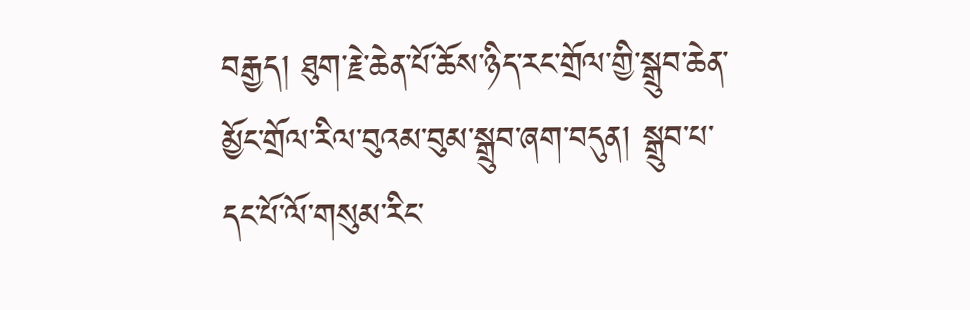བརྒྱད། ཐུག་རྗེ་ཆེན་པོ་ཆོས་ཉིད་རང་གྲོལ་གྱི་སྒྲུབ་ཆེན་མྱོང་གྲོལ་རིལ་བུའམ་བུམ་སྒྲུབ་ཞག་བདུན། སྒྲུབ་པ་དང་པོ་ལོ་གསུམ་རིང་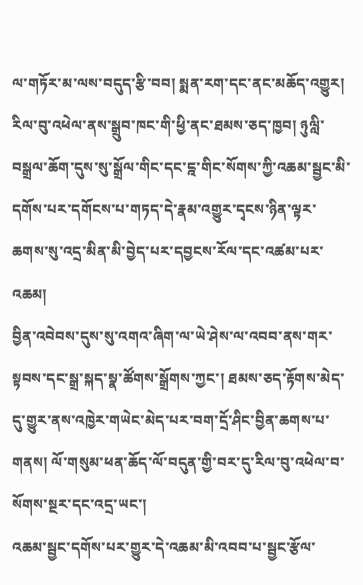ལ་གཏོར་མ་ལས་བདུད་རྩི་བབ། སྨན་རག་དང་ནང་མཆོད་འགྱུར།
རིལ་བུ་འཕེལ་ནས་སྒྲུབ་ཁང་གི་ཕྱི་ནང་ཐམས་ཅད་ཁྱབ། ཉུལླི་བསྒྲལ་ཆོག་དུས་སུ་སྒྲོལ་གིང་དང་དྰ་གིང་སོགས་ཀྱི་འཆམ་སྦྱང་མི་དགོས་པར་དགོངས་པ་གཏད་དེ་རྣམ་འགྱུར་དྭངས་ཉིན་ལྟར་ཆགས་སུ་འདྲ་མིན་མི་བྱེད་པར་དབྱངས་རོལ་དང་འཚམ་པར་འཆམ།
བྱིན་འབེབས་དུས་སུ་འགའ་ཞིག་ལ་ཡེ་ཤེས་ལ་འབབ་ནས་གར་སྟབས་དང་སྒྲ་སྐད་སྣ་ཚོགས་སྒྲོགས་ཀྱང་། ཐམས་ཅད་རྟོགས་མེད་དུ་གྱུར་ནས་འཁྱེར་གཡེང་མེད་པར་བག་དྲོ་ཤིང་བྱིན་ཆགས་པ་གནས། ལོ་གསུམ་ཕན་ཆོད་ལོ་བདུན་གྱི་བར་དུ་རིལ་བུ་འཕེལ་བ་སོགས་སྔར་དང་འདྲ་ཡང་།
འཆམ་སྦྱང་དགོས་པར་གྱུར་དེ་འཆམ་མི་འབབ་པ་སྦྱང་རྩོལ་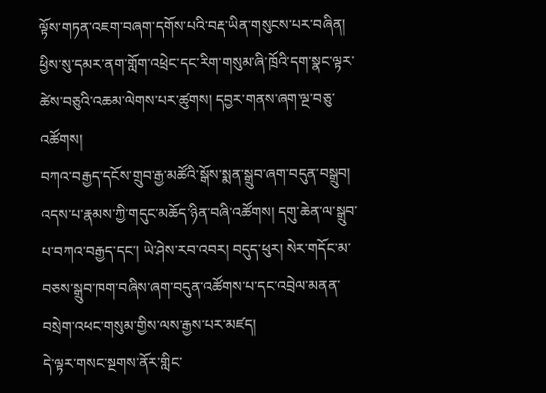ལྟོས་གཏན་འཇག་བཞག་དགོས་པའི་བརྡ་ཡིན་གསུངས་པར་བཞིན། ཕྱིས་སུ་དམར་ནག་གློག་འཕྲེང་དང་རིག་གསུམ་ཞི་ཁྲོའི་དག་སྣང་ལྟར་ཚེས་བཅུའི་འཆམ་ལེགས་པར་ཚུགས། དབྱར་གནས་ཞག་ལྔ་བཅུ་འཚོགས།
བཀའ་བརྒྱད་དངོས་གྲུབ་རྒྱ་མཚོའི་སྒོས་སྨན་སྒྲུབ་ཞག་བདུན་བསྒྲུབ། འདས་པ་རྣམས་ཀྱི་གདུང་མཆོད་ཉིན་བཞི་འཚོགས། དགུ་ཆེན་ལ་སྒྲུབ་པ་བཀའ་བརྒྱད་དང་། ཡེ་ཤེས་རབ་འབར། བདུད་ཕུར། སེར་གདོང་མ་བཅས་སྒྲུབ་ཁག་བཞིས་ཞག་བདུན་འཚོགས་པ་དང་འབྲེལ་མནན་བསྲེག་འཕང་གསུམ་གྱིས་ལས་རྒྱས་པར་མཛད།
དེ་ལྟར་གསང་སྔགས་ནོར་གླིང་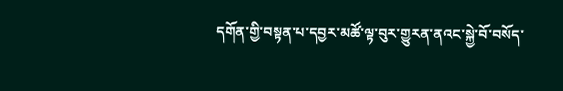དགོན་གྱི་བསྟན་པ་དབྱར་མཚོ་ལྟ་བུར་གྱུརན་ནའང་སྐྱེ་བོ་བསོད་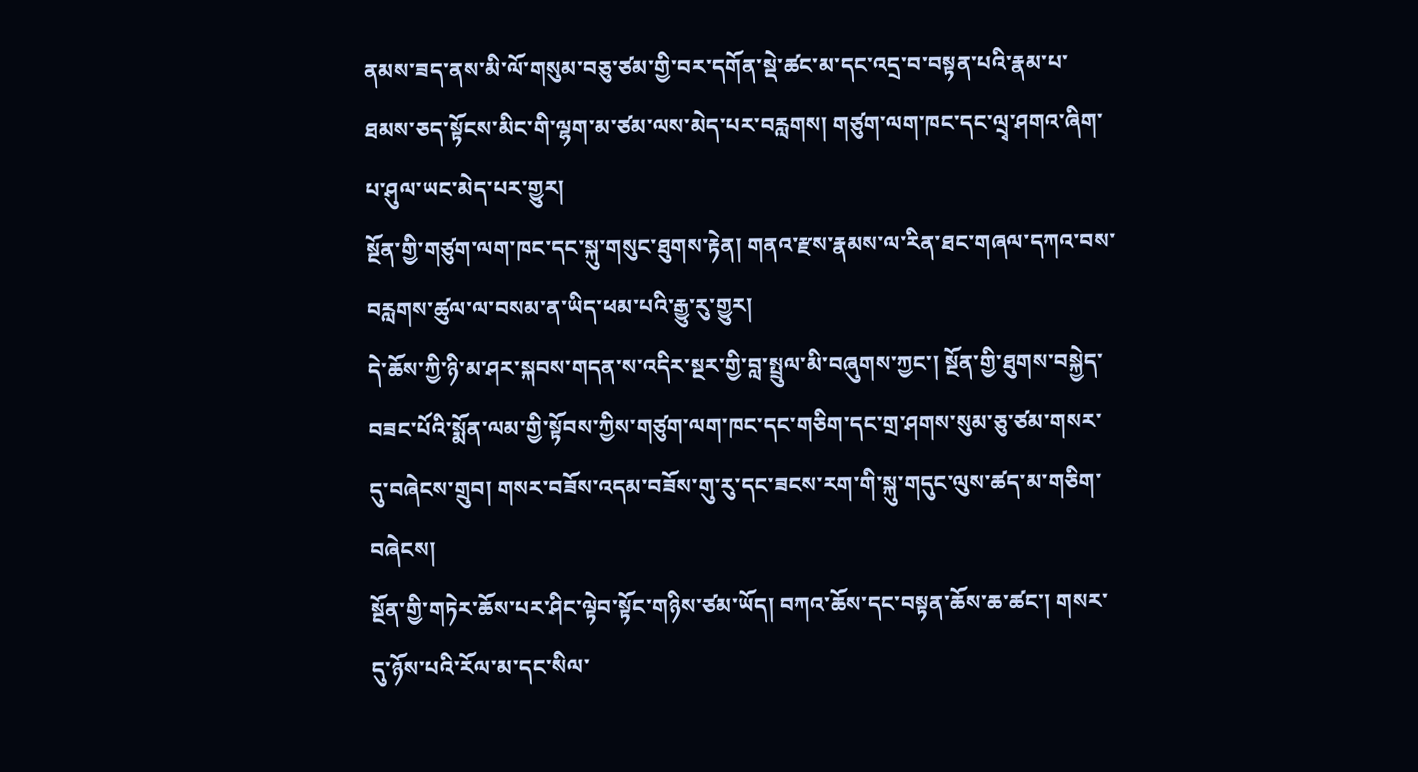ནམས་ཟད་ནས་མི་ལོ་གསུམ་བཅུ་ཙམ་གྱི་བར་དགོན་སྡེ་ཚང་མ་དང་འདྲ་བ་བསྟན་པའི་རྣམ་པ་ཐམས་ཅད་སྟོངས་མིང་གི་ལྷག་མ་ཙམ་ལས་མེད་པར་བརླགས། གཙུག་ལག་ཁང་དང་ལྲྭ་ཤགའ་ཞིག་པ་ཤུལ་ཡང་མེད་པར་གྱུར།
སྔོན་གྱི་གཙུག་ལག་ཁང་དང་སྐུ་གསུང་ཐུགས་རྟེན། གནའ་རྫས་རྣམས་ལ་རིན་ཐང་གཞལ་དཀའ་བས་བརླགས་ཚུལ་ལ་བསམ་ན་ཡིད་ཕམ་པའི་རྒྱུ་རུ་གྱུར།
དེ་ཆོས་ཀྱི་ཉི་མ་ཤར་སྐབས་གདན་ས་འདིར་སྔར་གྱི་བླ་སྤྲུལ་མི་བཞུགས་ཀྱང་། སྔོན་གྱི་ཐུགས་བསྐྱེད་བཟང་པོའི་སྨོན་ལམ་གྱི་སྟོབས་ཀྱིས་གཙུག་ལག་ཁང་དང་གཅིག་དང་གྲ་ཤགས་སུམ་ཅུ་ཙམ་གསར་དུ་བཞེངས་གྲུབ། གསར་བཟོས་འདམ་བཟོས་གུ་རུ་དང་ཟངས་རག་གི་སྐུ་གདུང་ལུས་ཚད་མ་གཅིག་བཞེངས།
སྔོན་གྱི་གཏེར་ཆོས་པར་ཤིང་ལྟེབ་སྟོང་གཉིས་ཙམ་ཡོད། བཀའ་ཆོས་དང་བསྟན་ཆོས་ཆ་ཚང་། གསར་དུ་ཉོས་པའི་རོལ་མ་དང་སིལ་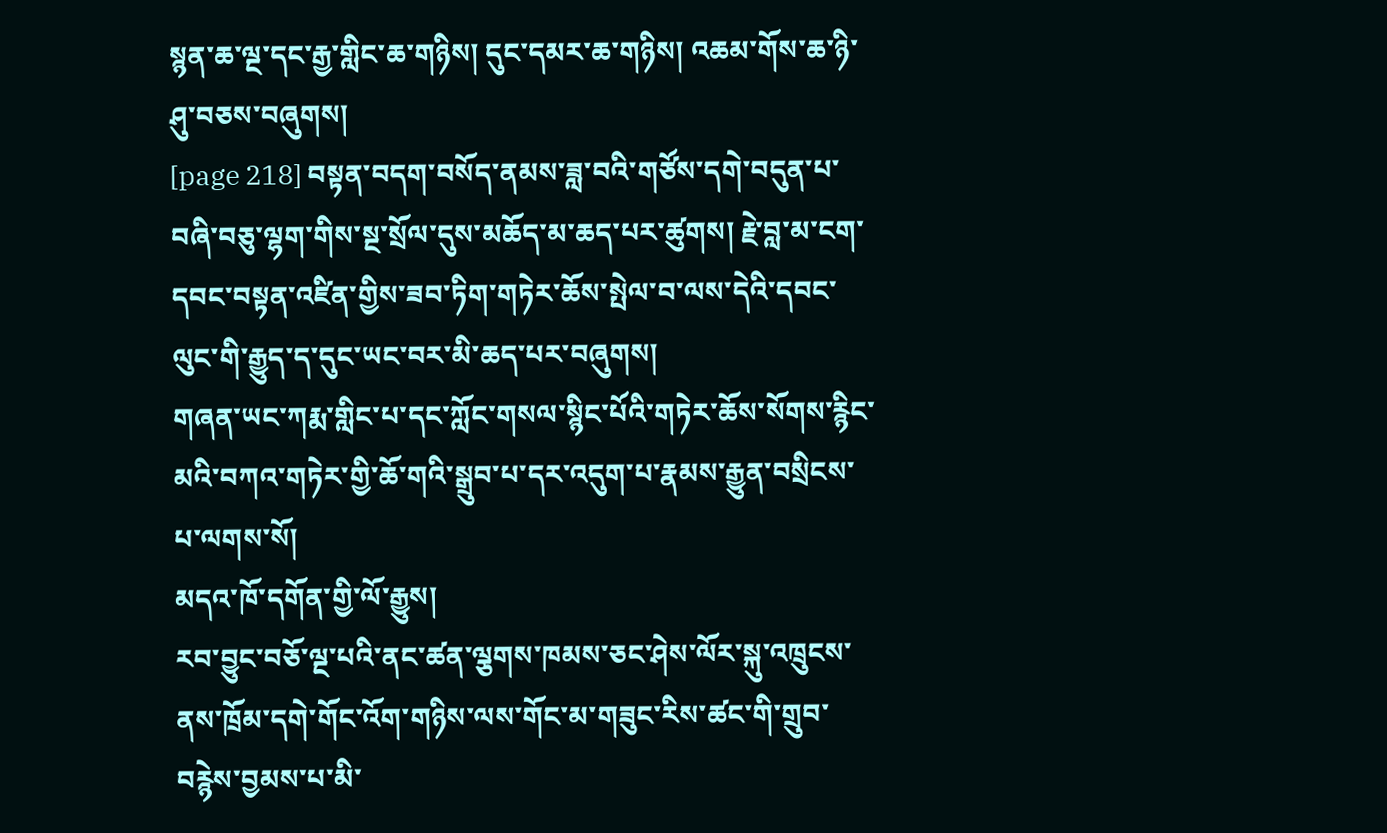སྙན་ཆ་ལྔ་དང་རྒྱ་གླིང་ཆ་གཉིས། དུང་དམར་ཆ་གཉིས། འཆམ་གོས་ཆ་ཉི་ཤུ་བཅས་བཞུགས།
[page 218] བསྟན་བདག་བསོད་ནམས་ཟླ་བའི་གཙོས་དགེ་བདུན་པ་བཞི་བཅུ་ལྷག་གིས་སྔ་སྲོལ་དུས་མཆོད་མ་ཆད་པར་ཚུགས། རྗེ་བླ་མ་ངག་དབང་བསྟན་འཛིན་གྱིས་ཟབ་ཏིག་གཏེར་ཆོས་སྤེལ་བ་ལས་དེའི་དབང་ལུང་གི་རྒྱུད་ད་དུང་ཡང་བར་མི་ཆད་པར་བཞུགས།
གཞན་ཡང་ཀརྨ་གླིང་པ་དང་ཀློང་གསལ་སྙིང་པོའི་གཏེར་ཆོས་སོགས་རྙིང་མའི་བཀའ་གཏེར་གྱི་ཆོ་གའི་སྒྲུབ་པ་དར་འདུག་པ་རྣམས་རྒྱུན་བསྲིངས་པ་ལགས་སོ།
མདའ་ཁོ་དགོན་གྱི་ལོ་རྒྱུས།
རབ་བྱུང་བཅོ་ལྔ་པའི་ནང་ཚན་ལྕགས་ཁམས་ཅང་ཤེས་ལོར་སྐུ་འཁྲུངས་ནས་ཁྲོམ་དགེ་གོང་འོག་གཉིས་ལས་གོང་མ་གཟུང་རིས་ཚང་གི་གྲུབ་བརྙེས་བྱམས་པ་མི་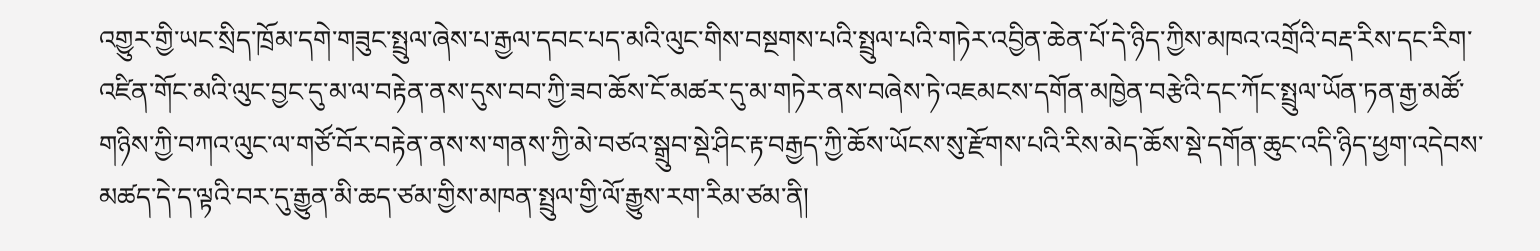འགྱུར་གྱི་ཡང་སྲིད་ཁྲོམ་དགེ་གཟུང་སྤྲུལ་ཞེས་པ་རྒྱལ་དབང་པད་མའི་ལུང་གིས་བསྔགས་པའི་སྤྲུལ་པའི་གཏེར་འབྱིན་ཆེན་པོ་དེ་ཉིད་ཀྱིས་མཁའ་འགྲོའི་བརྡ་རིས་དང་རིག་འཛིན་གོང་མའི་ལུང་བྱང་དུ་མ་ལ་བརྟེན་ནས་དུས་བབ་ཀྱི་ཟབ་ཆོས་ངོ་མཚར་དུ་མ་གཏེར་ནས་བཞེས་ཏེ་འཇམངས་དགོན་མཁྱེན་བརྩེའི་དང་ཀོང་སྤྲུལ་ཡོན་ཏན་རྒྱ་མཚོ་གཉིས་ཀྱི་བཀའ་ལུང་ལ་གཙོ་བོར་བརྟེན་ནས་ས་གནས་ཀྱི་མེ་བཙའ་སྒྲུབ་སྡེ་ཤིང་རྟ་བརྒྱད་ཀྱི་ཆོས་ཡོངས་སུ་རྫོགས་པའི་རིས་མེད་ཆོས་སྡེ་དགོན་ཆུང་འདི་ཉིད་ཕྱག་འདེབས་མཚད་དེ་ད་ལྟའི་བར་དུ་རྒྱུན་མི་ཆད་ཙམ་གྱིས་མཁན་སྤྲུལ་གྱི་ལོ་རྒྱུས་རག་རིམ་ཙམ་ནི།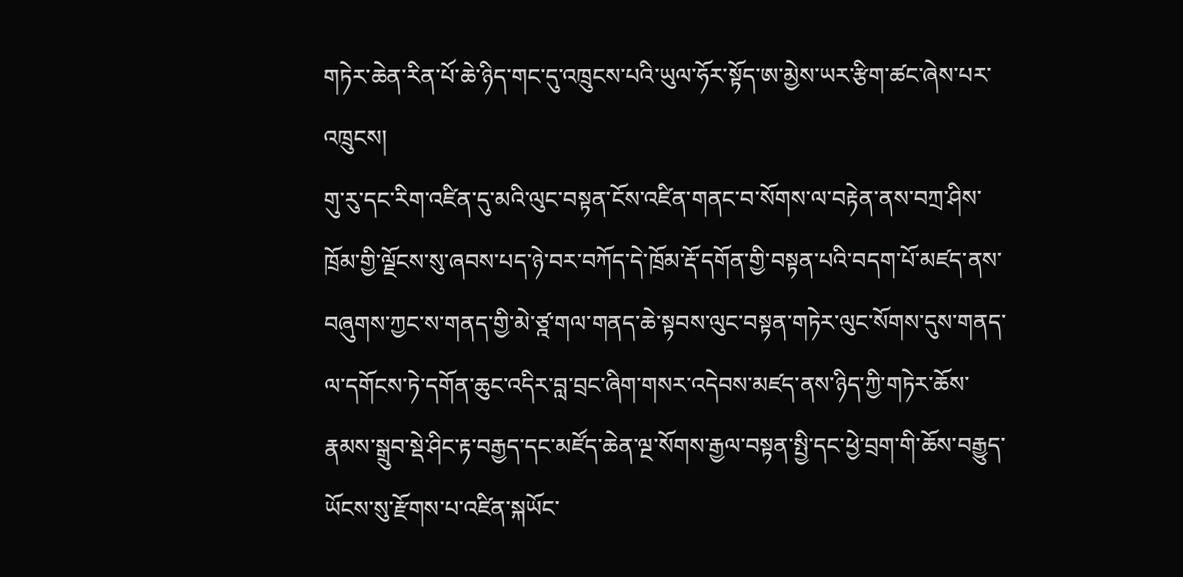གཏེར་ཆེན་རིན་པོ་ཆེ་ཉིད་གང་དུ་འཁྲུངས་པའི་ཡུལ་ཧོར་སྟོད་ཨ་མྱེས་ཡར་རྩིག་ཚང་ཞེས་པར་འཁྲུངས།
གུ་རུ་དང་རིག་འཛིན་དུ་མའི་ལུང་བསྟན་ངོས་འཛིན་གནང་བ་སོགས་ལ་བརྟེན་ནས་བཀྲ་ཤིས་ཁྲོམ་གྱི་ལྗོངས་སུ་ཞབས་པད་ཉེ་བར་བཀོད་དེ་ཁྲོམ་རྡོ་དགོན་གྱི་བསྟན་པའི་བདག་པོ་མཛད་ནས་བཞུགས་ཀྱང་ས་གནད་གྱི་མེ་ཙྰ་གལ་གནད་ཆེ་སྟབས་ལུང་བསྟན་གཏེར་ལུང་སོགས་དུས་གནད་ལ་དགོངས་ཏེ་དགོན་ཆུང་འདིར་བླ་བྲང་ཞིག་གསར་འདེབས་མཛད་ནས་ཉིད་ཀྱི་གཏེར་ཆོས་རྣམས་སྒྲུབ་སྡེ་ཤིང་རྟ་བརྒྱད་དང་མཛོད་ཆེན་ལྔ་སོགས་རྒྱལ་བསྟན་སྤྱི་དང་ཕྱེ་བྲག་གི་ཆོས་བརྒྱུད་ཡོངས་སུ་རྫོགས་པ་འཛིན་སྐཡོང་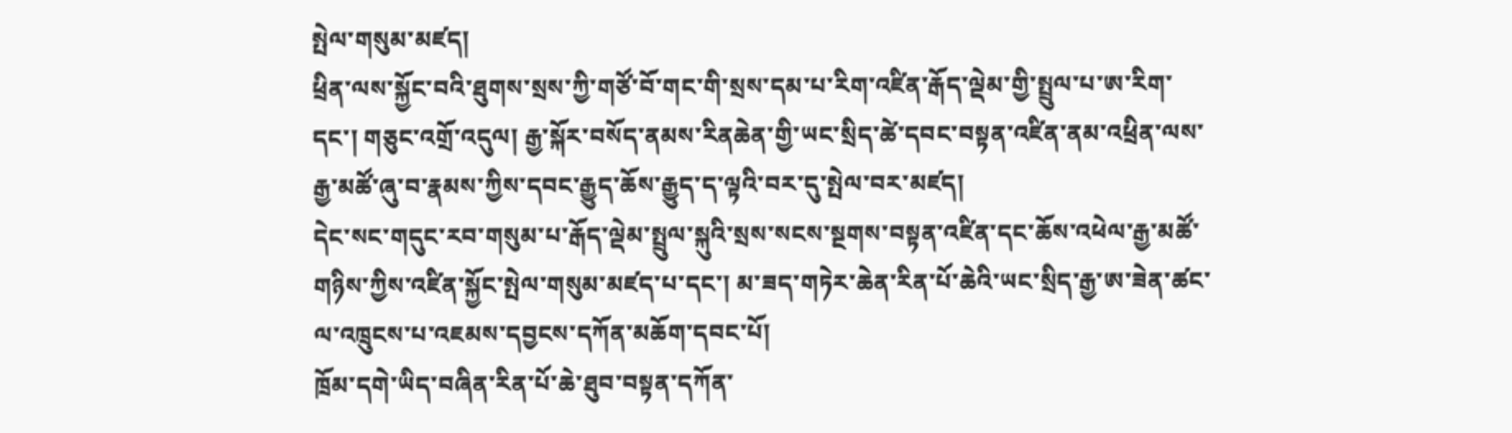སྤེལ་གསུམ་མཛད།
ཕྲིན་ལས་སྐྱོང་བའི་ཐུགས་སྲས་ཀྱི་གཙོ་བོ་གང་གི་སྲས་དམ་པ་རིག་འཛིན་རྒོད་ལྡེམ་གྱི་སྤྲུལ་པ་ཨ་རིག་དང་། གཅུང་འགྲོ་འདུལ། རྒྱ་སྐོར་བསོད་ནམས་རིནཆེན་གྱི་ཡང་སྲིད་ཚེ་དབང་བསྟན་འཛིན་ནམ་འཕྲིན་ལས་རྒྱ་མཚོ་ཞུ་བ་རྣམས་ཀྱིས་དབང་རྒྱུད་ཆོས་རྒྱུད་ད་ལྟའི་བར་དུ་སྤེལ་བར་མཛད།
དེང་སང་གདུང་རབ་གསུམ་པ་རྒོད་ལྡེམ་སྤྲུལ་སྐུའི་སྲས་སངས་སྔགས་བསྟན་འཛིན་དང་ཆོས་འཕེལ་རྒྱ་མཚོ་གཉིས་ཀྱིས་འཛིན་སྐྱོང་སྤེལ་གསུམ་མཛད་པ་དང་། མ་ཟད་གཏེར་ཆེན་རིན་པོ་ཆེའི་ཡང་སྲིད་རྒྱ་ཨ་ཟེན་ཚང་ལ་འཁྲུངས་པ་འཇམས་དབྱངས་དཀོན་མཆོག་དབང་པོ།
ཁྲོམ་དགེ་ཡིད་བཞིན་རིན་པོ་ཆེ་ཐུབ་བསྟན་དཀོན་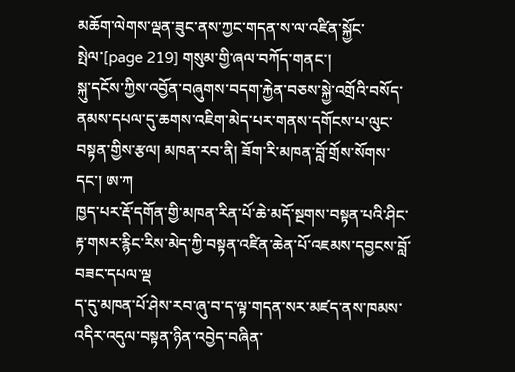མཆོག་ལེགས་ལྡན་ཟུང་ནས་ཀྱང་གདན་ས་ལ་འཛིན་སྐྱོང་སྤེལ་[page 219] གསུམ་གྱི་ཞལ་བཀོད་གནང་།
སྐུ་དངོས་ཀྱིས་འབྱོན་བཞུགས་བདག་རྐྱེན་བཅས་སྐྱེ་འགྲོའི་བསོད་ནམས་དཔལ་དུ་ཆགས་འཇིག་མེད་པར་གནས་དགོངས་པ་ལུང་བསྟན་གྱིས་རྩལ། མཁན་རབ་ནི། ཟོག་རི་མཁན་བློ་གྲོས་སོགས་དང་། ཨ་ཀ
ཁྱད་པར་རྡོ་དགོན་གྱི་མཁན་རིན་པོ་ཆེ་མདོ་སྔགས་བསྟན་པའི་ཤིང་རྟ་གསར་རྙིང་རིས་མེད་ཀྱི་བསྟན་འཛིན་ཆེན་པོ་འཇམས་དབྱངས་བློ་བཟང་དཔལ་ལྡ
ད་དུ་མཁན་པོ་ཤེས་རབ་ཞུ་བ་ད་ལྟ་གདན་སར་མཛད་ནས་ཁམས་འདིར་འདུལ་བསྟན་ཉིན་འབྱེད་བཞིན་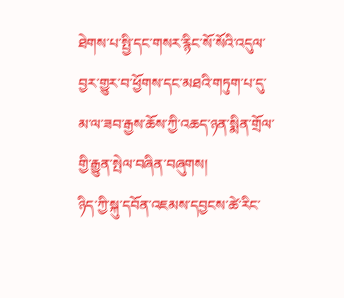ཐེགས་པ་སྤྱི་དང་གསར་རྙིང་སོ་སོའི་འདུལ་བྱར་གྱུར་བ་ཕྱོགས་དང་མཐའི་གཏུག་པ་དུ་མ་ལ་ཟབ་རྒྱས་ཆོས་ཀྱི་འཆད་ཉན་སྨིན་གྲོལ་གྱི་རྒྱུན་སྤེལ་བཞིན་བཞུགས།
ཉིད་ཀྱི་སྐུ་དབོན་འཇམས་དབྱངས་ཚེ་རིང་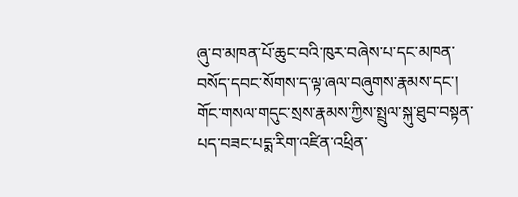ཞུ་བ་མཁན་པོ་ཆུང་བའི་ཁུར་བཞེས་པ་དང་མཁན་བསོད་དབང་སོགས་ད་ལྟ་ཞལ་བཞུགས་རྣམས་དང་།
གོང་གསལ་གདུང་སྲས་རྣམས་ཀྱིས་སྤྲུལ་སྐུ་ཐུབ་བསྟན་པད་བཟང་པདྨ་རིག་འཛིན་འཕྲིན་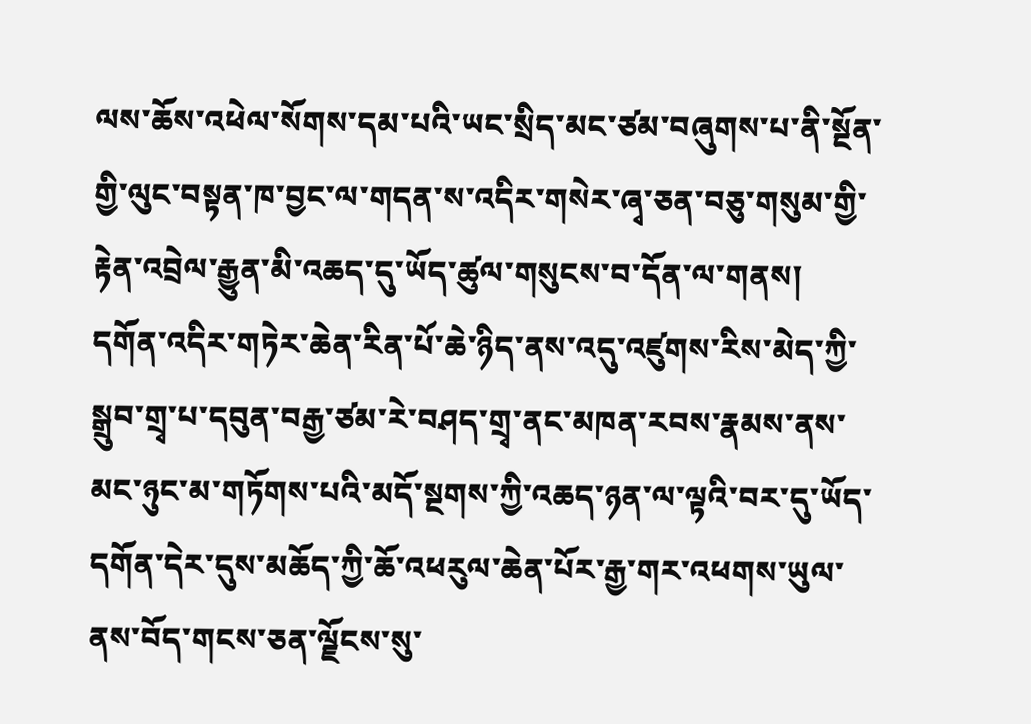ལས་ཆོས་འཕེལ་སོགས་དམ་པའི་ཡང་སྲིད་མང་ཙམ་བཞུགས་པ་ནི་སྔོན་གྱི་ལུང་བསྟན་ཁ་བྱང་ལ་གདན་ས་འདིར་གསེར་ཞྭ་ཅན་བཅུ་གསུམ་གྱི་རྟེན་འབྲེལ་རྒྱུན་མི་འཆད་དུ་ཡོད་ཚུལ་གསུངས་བ་དོན་ལ་གནས།
དགོན་འདིར་གཏེར་ཆེན་རིན་པོ་ཆེ་ཉིད་ནས་འདུ་འཛུགས་རིས་མེད་ཀྱི་སྒྲུབ་གྲྭ་པ་དབུན་བརྒྱ་ཙམ་རེ་བཤད་གྲྭ་ནང་མཁན་རབས་རྣམས་ནས་མང་ཉུང་མ་གཏོགས་པའི་མདོ་སྔགས་ཀྱི་འཆད་ཉན་ལ་ལྟའི་བར་དུ་ཡོད་དགོན་དེར་དུས་མཆོད་ཀྱི་ཆོ་འཕརུལ་ཆེན་པོར་རྒྱ་གར་འཕགས་ཡུལ་ནས་བོད་གངས་ཅན་ལྗོངས་སུ་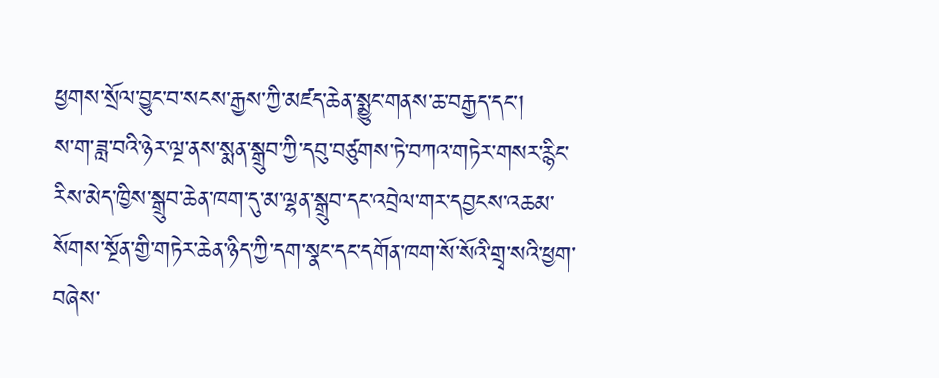ཕྱགས་སྲོལ་བྱུང་བ་སངས་རྒྱས་ཀྱི་མཛད་ཆེན་སྨྱུང་གནས་ཆ་བརྒྱད་དང་།
ས་ག་ཟླ་བའི་ཉེར་ལྔ་ནས་སྨན་སྒྲུབ་ཀྱི་དབུ་བཙུགས་ཏེ་བཀའ་གཏེར་གསར་རྙིང་རིས་མེད་ཁྱིས་སྒྲུབ་ཆེན་ཁག་དུ་མ་ལྷན་སྒྲུབ་དང་འབྲེལ་གར་དབྱངས་འཆམ་སོགས་སྔོན་གྱི་གཏེར་ཆེན་ཉིད་ཀྱི་དག་སྣང་དང་དགོན་ཁག་སོ་སོའི་གྲྭ་སའི་ཕྱག་བཞེས་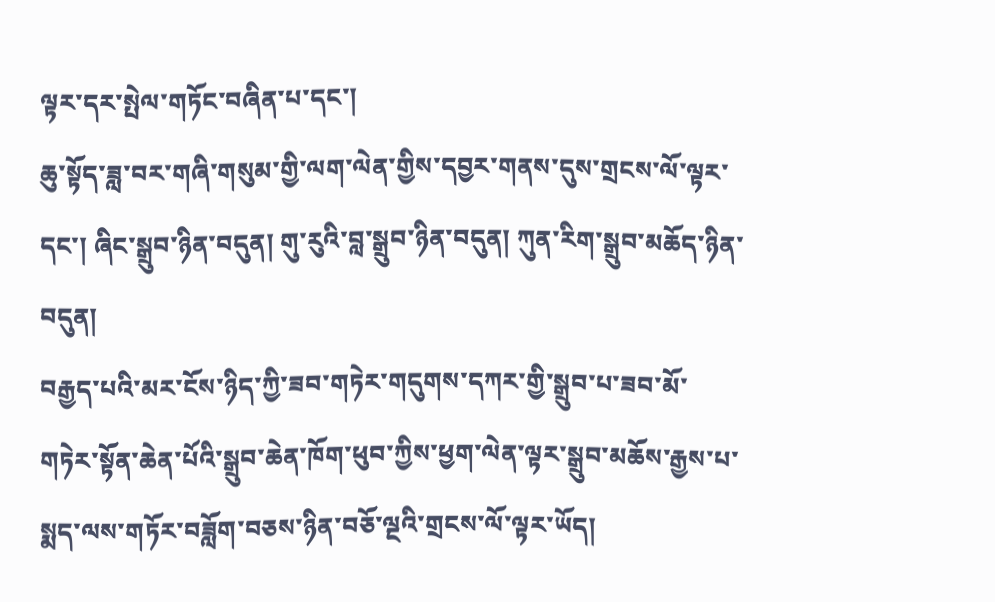ལྟར་དར་སྤེལ་གཏོང་བཞིན་པ་དང་།
ཆུ་སྟོད་ཟླ་བར་གཞི་གསུམ་གྱི་ལག་ལེན་གྱིས་དབྱར་གནས་དུས་གྲངས་ལོ་ལྟར་དང་། ཞིང་སྒྲུབ་ཉིན་བདུན། གུ་རུའི་བླ་སྒྲུབ་ཉིན་བདུན། ཀུན་རིག་སྒྲུབ་མཆོད་ཉིན་བདུན།
བརྒྱད་པའི་མར་ངོས་ཉིད་ཀྱི་ཟབ་གཏེར་གདུགས་དཀར་གྱི་སྒྲུབ་པ་ཟབ་མོ་གཏེར་སྟོན་ཆེན་པོའི་སྒྲུབ་ཆེན་ཁོག་ཕུབ་ཀྱིས་ཕྱག་ལེན་ལྟར་སྒྲུབ་མཆོས་རྒྱས་པ་སྨད་ལས་གཏོར་བཟློག་བཅས་ཉིན་བཅོ་ལྔའི་གྲངས་ལོ་ལྟར་ཡོད།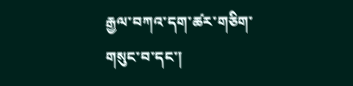རྒྱལ་བཀའ་དག་ཚར་གཅིག་གསུང་བ་དང་།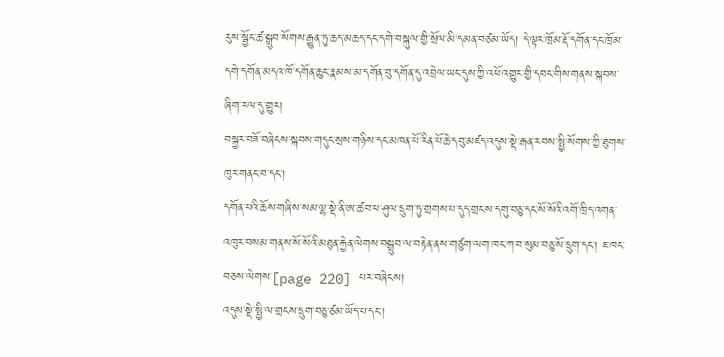རུས་སྦྱོང་ཚ་སྒྲུབ་སོགས་རྒྱུན་ཏུ་ཆད་མཆད་དང་དགེ་བསྐུལ་གྱི་སྲོལ་མི་དམན་བཙམ་ཡོད། དེ་ལྟར་ཁྲོམ་རྡོ་དགོན་དང་ཁྲོམ་དགེ་དགོན་མདའ་ཁོ་དགོན་ཆུང་རྣམས་མ་དགོན་བུ་དགོན་དུ་འབྲེལ་ཡང་དུས་ཀྱི་འཕོ་འགྱུར་གྱི་དབང་གིས་གནས་སྐབས་ཞིག་རལ་དུ་གྱུར།
བསྐྱར་བཟོ་བཞེངས་སྐབས་གདུང་སྲས་གཉིས་དང་མཁན་པོ་རིན་པོ་ཆེ་དབུ་མཛད་འདུས་སྡེ་རྒན་རབས་སྤྱི་སོགས་ཀྱི་ཐུགས་ཁུར་གནང་བ་དང་།
དགོན་པའི་ཆོས་གཞིས་སམ་ལྷ་སྡེ་ནི་ཨ་ཚབ་ཕ་ཤུལ་དྲུག་ཏུ་གྲགས་པ་དུད་གྲངས་དགུ་བཅུ་དང་སོ་སོའི་འགོ་ཁྲིད་འགན་འཁུར་བསམ་གནས་སོ་སོའི་མཐུན་རྐྱེན་ལེགས་བསྒྲུབ་ལ་བརྟེན་ནས་གཙུག་ལག་ཁང་ཀ་བ་སུམ་བཅུ་སོ་དྲུག་དང་། ཇ་ཁང་བཅས་ལེགས་[page 220] པར་བཞེངས།
འདུས་སྡེ་སྤྱི་ལ་གྲངས་དྲུག་བཅུ་ཙམ་ཡོད་པ་དང་།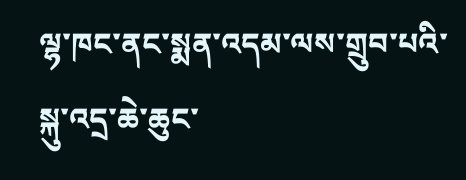ལྷ་ཁང་ནང་སྨན་འདམ་ལས་གྲུབ་པའི་སྐུ་འདྲ་ཆེ་ཆུང་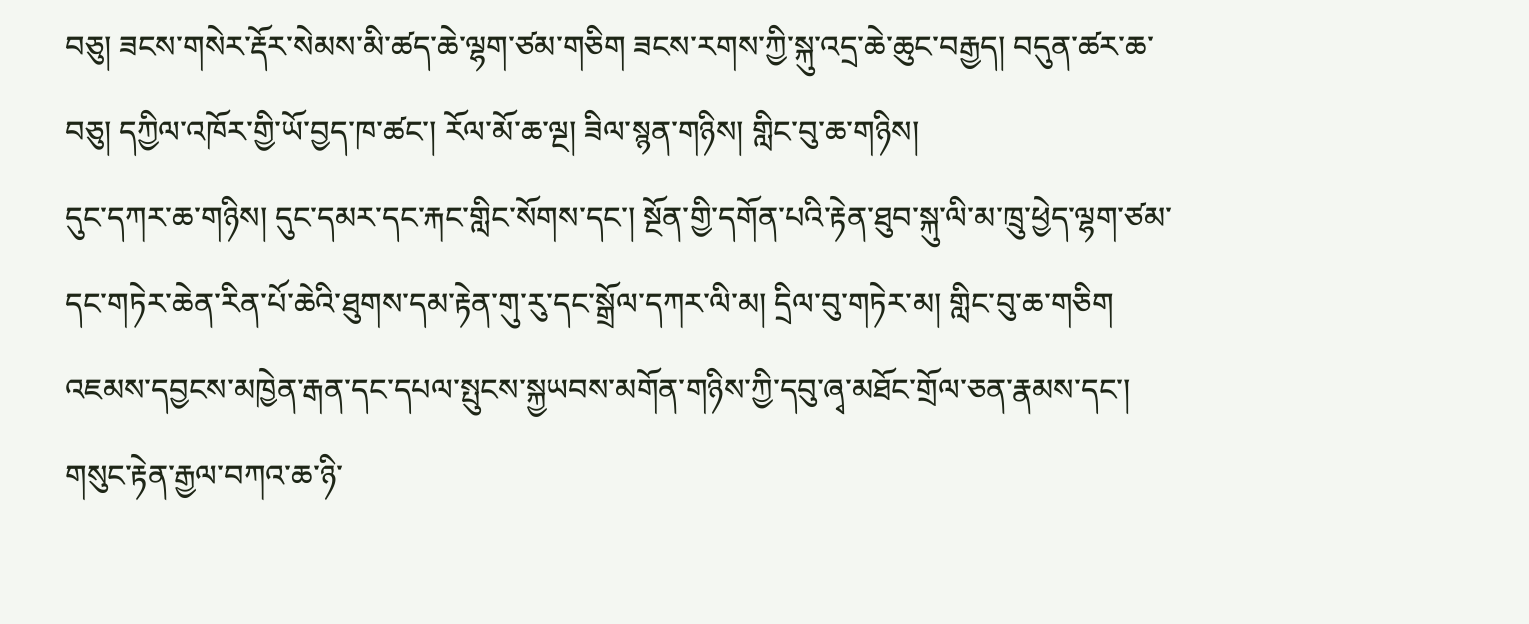བཅུ། ཟངས་གསེར་རྡོར་སེམས་མི་ཚད་ཆེ་ལྷག་ཙམ་གཅིག ཟངས་རགས་ཀྱི་སྐུ་འདྲ་ཆེ་ཆུང་བརྒྱད། བདུན་ཚར་ཆ་བཅུ། དཀྱིལ་འཁོར་གྱི་ཡོ་བྱད་ཁ་ཚང་། རོལ་མོ་ཆ་ལྔ། ཟིལ་སྙན་གཉིས། གླིང་བུ་ཆ་གཉིས།
དུང་དཀར་ཆ་གཉིས། དུང་དམར་དང་རྐང་གླིང་སོགས་དང་། སྔོན་གྱི་དགོན་པའི་རྟེན་ཐུབ་སྐུ་ལི་མ་ཁྲུ་ཕྱེད་ལྷག་ཙམ་དང་གཏེར་ཆེན་རིན་པོ་ཆེའི་ཐུགས་དམ་རྟེན་གུ་རུ་དང་སྒྲོལ་དཀར་ལི་མ། དྲིལ་བུ་གཏེར་མ། གླིང་བུ་ཆ་གཅིག
འཇམས་དབྱངས་མཁྱེན་རྒན་དང་དཔལ་སྤུངས་སྐྱཡབས་མགོན་གཉིས་ཀྱི་དབུ་ཞྭ་མཐོང་གྲོལ་ཅན་རྣམས་དང་། གསུང་རྟེན་རྒྱལ་བཀའ་ཆ་ཉི་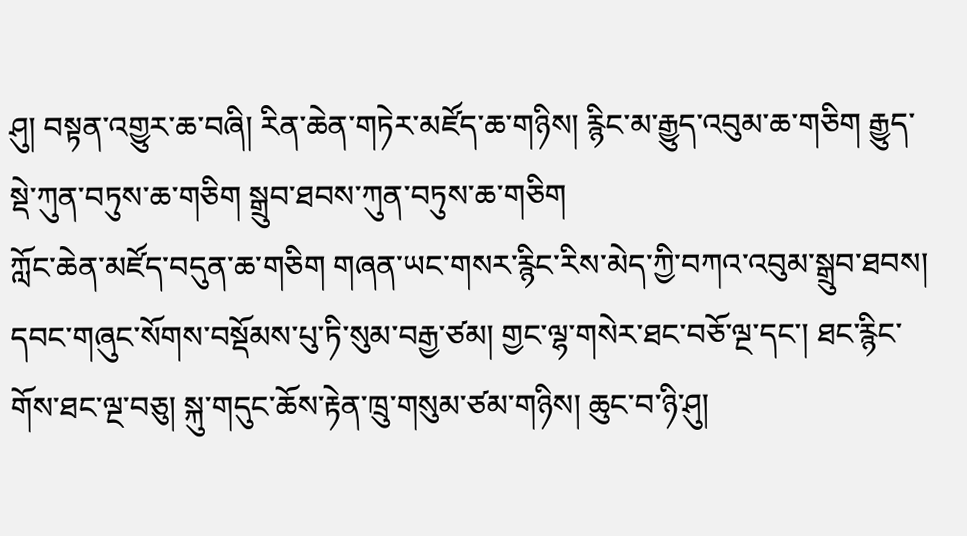ཤུ། བསྟན་འགྱུར་ཆ་བཞི། རིན་ཆེན་གཏེར་མཛོད་ཆ་གཉིས། རྙིང་མ་རྒྱུད་འབུམ་ཆ་གཅིག རྒྱུད་སྡེ་ཀུན་བཏུས་ཆ་གཅིག སྒྲུབ་ཐབས་ཀུན་བཏུས་ཆ་གཅིག
ཀློང་ཆེན་མཛོད་བདུན་ཆ་གཅིག གཞན་ཡང་གསར་རྙིང་རིས་མེད་ཀྱི་བཀའ་འབུམ་སྒྲུབ་ཐབས། དབང་གཞུང་སོགས་བསྡོམས་པུ་ཏི་སུམ་བརྒྱ་ཙམ། གྱང་ལྷ་གསེར་ཐང་བཅོ་ལྔ་དང་། ཐང་རྙིང་གོས་ཐང་ལྔ་བཅུ། སྐུ་གདུང་ཆོས་རྟེན་ཁྲུ་གསུམ་ཙམ་གཉིས། ཆུང་བ་ཉི་ཤུ།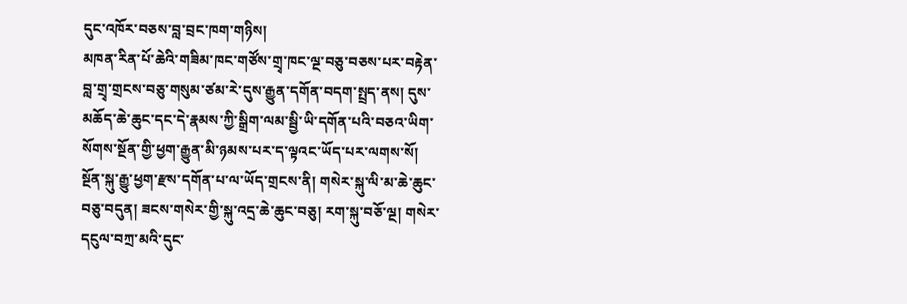དུང་འཁོར་བཅས་བླ་བྲང་ཁག་གཉིས།
མཁན་རིན་པོ་ཆེའི་གཟིམ་ཁང་གཙོས་གྲྭ་ཁང་ལྔ་བཅུ་བཅས་པར་བརྟེན་བླ་གྲྭ་གྲངས་བཅུ་གསུམ་ཙམ་རེ་དུས་རྒྱུན་དགོན་བདག་སྤྲད་ནས། དུས་མཆོད་ཆེ་ཆུང་དང་དེ་རྣམས་ཀྱི་སྒྲིག་ལམ་སྦྱི་ཡི་དགོན་པའི་བཅའ་ཡིག་སོགས་སྔོན་གྱི་ཕྱག་རྒྱུན་མི་ཉམས་པར་ད་ལྟའང་ཡོད་པར་ལགས་སོ།
སྔོན་སྐུ་རྒྱུ་ཕྱག་རྫས་དགོན་པ་ལ་ཡོད་གྲངས་ནི། གསེར་སྐུ་ལི་མ་ཆེ་ཆུང་བཅུ་བདུན། ཟངས་གསེར་གྱི་སྐུ་འདྲ་ཆེ་ཆུང་བཅུ། རག་སྐུ་བཅོ་ལྔ། གསེར་དངུལ་བཀྲ་མའི་དུང་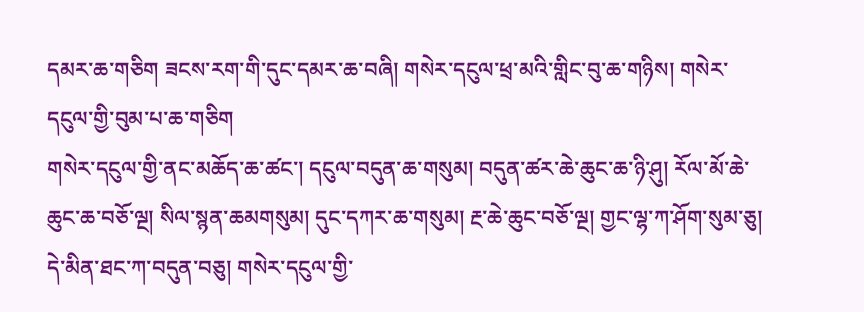དམར་ཆ་གཅིག ཟངས་རག་གི་དུང་དམར་ཆ་བཞི། གསེར་དངུལ་ཕྲ་མའི་གླིང་བུ་ཆ་གཉིས། གསེར་དངུལ་གྱི་བུམ་པ་ཆ་གཅིག
གསེར་དངུལ་གྱི་ནང་མཆོད་ཆ་ཚང་། དངུལ་བདུན་ཆ་གསུམ། བདུན་ཚར་ཆེ་ཆུང་ཆ་ཉི་ཤུ། རོལ་མོ་ཆེ་ཆུང་ཆ་བཅོ་ལྔ། སིལ་སྙན་ཆམགསུམ། དུང་དཀར་ཆ་གསུམ། རྔ་ཆེ་ཆུང་བཅོ་ལྔ། གྱང་ལྷ་ཀ་ཤོག་སུམ་ཅུ། དེ་མིན་ཐང་ཀ་བདུན་བཅུ། གསེར་དངུལ་གྱི་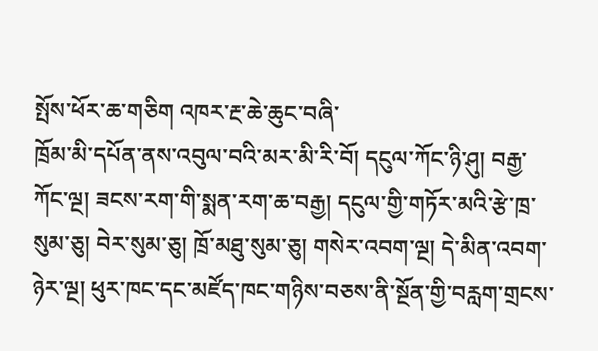སྤོས་ཕོར་ཆ་གཅིག འཁར་རྔ་ཆེ་ཆུང་བཞི་
ཁྲོམ་མི་དཔོན་ནས་འབུལ་བའི་མར་མི་རི་བོ། དངུལ་ཀོང་ཉི་ཤུ། བརྒྱ་ཀོང་ལྔ། ཟངས་རག་གི་སྨན་རག་ཆ་བརྒྱ། དངུལ་གྱི་གཏོར་མའི་རྩེ་ཁྲ་སུམ་ཅུ། བེར་སུམ་ཅུ། ཁྲོ་མཐུ་སུམ་ཅུ། གསེར་འབག་ལྔ། དེ་མིན་འབག་ཉེར་ལྔ། ཕུར་ཁང་དང་མཛོད་ཁང་གཉིས་བཅས་ནི་སྔོན་གྱི་བརླག་གྲངས་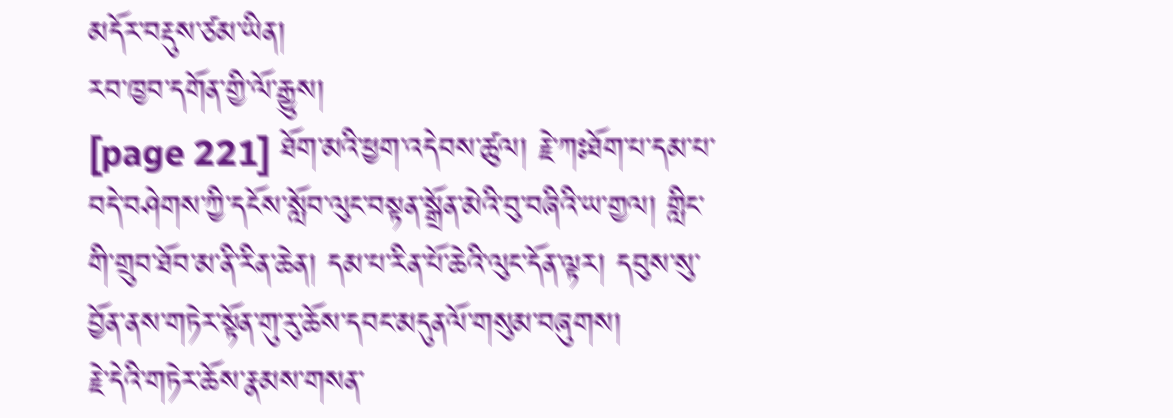མདོར་བརྡུས་ཙམ་ཡིན།
རབ་ཁྱབ་དགོན་གྱི་ལོ་རྒྱུས།
[page 221] ཐོག་མའི་ཕྱག་འདེབས་ཚུལ། རྗེ་ཀཿཐོག་པ་དམ་པ་བདེ་བཤེགས་ཀྱི་དངོས་སློབ་ལུང་བསྟན་སྒྲོན་མེའི་བུ་བཞིའི་ཡ་གྱལ། གླིང་གི་གྲུབ་ཐོབ་མ་ནི་རིན་ཆེན། དམ་པ་རིན་པོ་ཆེའི་ལུང་དོན་ལྟར། དབུས་སུ་བྱོན་ནས་གཏེར་སྟོན་གུ་རུ་ཆོས་དབང་མདུནལོ་གསུམ་བཞུགས།
རྗེ་དེའི་གཏེར་ཆོས་རྣམས་གསན་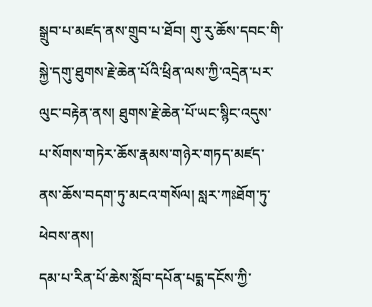སྒྲུབ་པ་མཛད་ནས་གྲུབ་པ་ཐོབ། གུ་རུ་ཆོས་དབང་གི་སྐྱེ་དགུ་ཐུགས་རྗེ་ཆེན་པོའི་ཕྲིན་ལས་ཀྱི་འདྲེན་པར་ལུང་བརྟེན་ནས། ཐུགས་རྗེ་ཆེན་པོ་ཡང་སྙིང་འདུས་པ་སོགས་གཏེར་ཆོས་རྣམས་གཉེར་གཏད་མཛད་ནས་ཆོས་བདག་ཏུ་མངའ་གསོལ། སླར་ཀཿཐོག་ཏུ་ཕེབས་ནས།
དམ་པ་རིན་པོ་ཆེས་སློབ་དཔོན་པདྨ་དངོས་ཀྱི་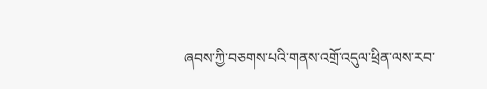ཞབས་ཀྱི་བཅགས་པའི་གནས་འགྲོ་འདུལ་ཕྲིན་ལས་རབ་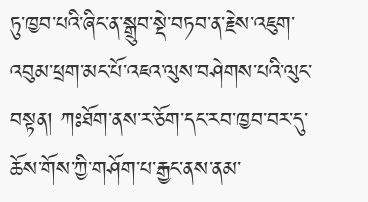ཏུ་ཁྱབ་པའི་ཞིང་ན་སྒྲུབ་སྡེ་བཏབ་ན་རྗེས་འཇུག་འབུམ་ཕྲག་མང་པོ་འཇའ་ལུས་བཤེགས་པའི་ལུང་བསྟན། ཀཿཐོག་ནས་ར་ཅོག་དང་རབ་ཁྱབ་བར་དུ་ཆོས་གོས་ཀྱི་གཤོག་པ་རྒྱང་ནས་ནམ་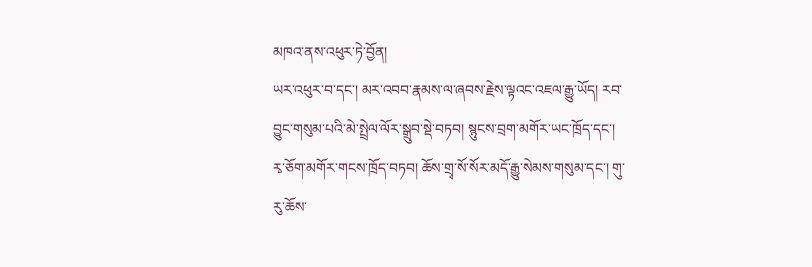མཁའ་ནས་འཕུར་ཏེ་བྱོན།
ཡར་འཕུར་བ་དང་། མར་འབབ་རྣམས་ལ་ཞབས་རྗེས་ལྟའང་འཇལ་རྒྱུ་ཡོད། རབ་བྱུང་གསུམ་པའི་མེ་སྤྲེལ་ལོར་སྒྲུབ་སྡེ་བཏབ། སྙུངས་བྲག་མགོར་ཡང་ཁྲོད་དང་། རྭ་ཅོག་མགོར་གངས་ཁྲོད་བཏབ། ཆོས་གྲྭ་སོ་སོར་མདོ་རྒྱུ་སེམས་གསུམ་དང་། གུ་རུ་ཆོས་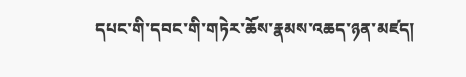དཔང་གི་དབང་གི་གཏེར་ཆོས་རྣམས་འཆད་ཉན་མཛད།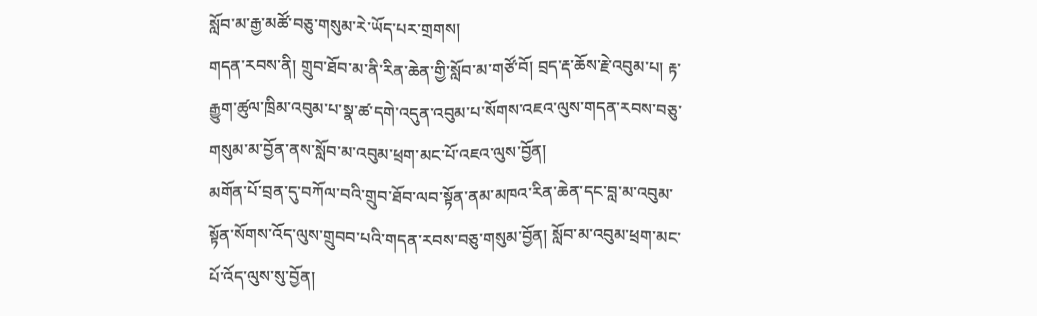སློབ་མ་རྒྱ་མཚོ་བཅུ་གསུམ་རེ་ཡོད་པར་གྲགས།
གདན་རབས་ནི། གྲུབ་ཐོབ་མ་ནི་རིན་ཆེན་གྱི་སློབ་མ་གཙོ་བོ། བྲད་རྡ་ཆོས་རྗེ་འབུམ་པ། རྟ་རྒྱུག་ཚུལ་ཁྲིམ་འབུམ་པ་སྣ་ཚ་དགེ་འདུན་འབུམ་པ་སོགས་འཇའ་ལུས་གདན་རབས་བཅུ་གསུམ་མ་བྱོན་ནས་སློབ་མ་འབུམ་ཕྲག་མང་པོ་འཇའ་ལུས་བྱོན།
མགོན་པོ་བྲན་དུ་བཀོལ་བའི་གྲུབ་ཐོབ་ལབ་སྟོན་ནམ་མཁའ་རིན་ཆེན་དང་བླ་མ་འབུམ་སྟོན་སོགས་འོད་ལུས་གྲུབབ་པའི་གདན་རབས་བཅུ་གསུམ་བྱོན། སློབ་མ་འབུམ་ཕྲག་མང་པོ་འོད་ལུས་སུ་བྱོན།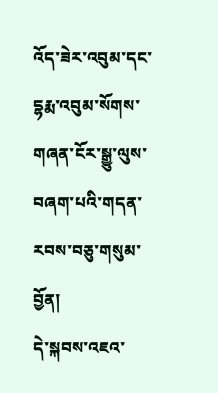འོད་ཟེར་འབུམ་དང་དྷརྨ་འབུམ་སོགས་གཞན་ངོར་སྒྱུ་ལུས་བཞག་པའི་གདན་རབས་བཅུ་གསུམ་བྱོན།
དེ་སྐབས་འཇའ་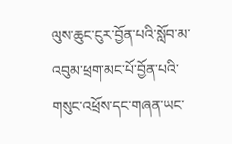ལུས་ཆུང་ངུར་བྱོན་པའི་སློབ་མ་འབུམ་ཕྲག་མང་པོ་བྱོན་པའི་གསུང་འཕྲོས་དང་གཞན་ཡང་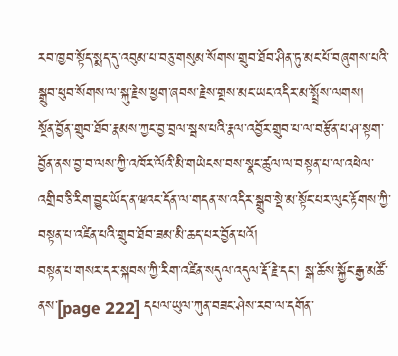རབ་ཁྱབ་སྟོད་སྨད་དུ་འབུམ་པ་བཅུ་གསུམ་སོགས་གྲུབ་ཐོབ་ཤིན་ཏུ་མང་པོ་བཞུགས་པའི་སྒྲུབ་ཕུབ་སོགས་ལ་སྐུ་རྗེས་ཕྱག་ཞབས་རྗེས་གྔས་མང་ཡང་འདིར་མ་སྤྲོས་ལགས།
སྔོན་བྱོན་གྲུབ་ཐོབ་རྣམས་ཀྱང་བྱ་བྲལ་སྦས་པའི་རྣལ་འབྱོར་གྲུབ་པ་ལ་བརྩོན་པ་ཤ་སྟག་བྱོན་ནས་བྱ་བ་ལས་ཀྱི་འཁོར་ལོའི་མི་གཡེངས་བས་སྣང་ཚུལ་ལ་བསྟན་པ་ལ་འཕེལ་འགྲིབ་ཅི་རིག་བྱུང་ཡོད་ན་ཝའང་དོན་ལ་གདན་ས་འདིར་སྒྲུབ་སྡེ་མ་སྟོང་པར་ལུང་རྟོགས་ཀྱི་བསྟན་པ་འཛིན་པའི་གྲུབ་ཐོབ་ཟམ་མི་ཆད་པར་བྱོན་པའོ།
བསྟན་པ་གསར་དར་སྐབས་ཀྱི་རིག་འཛིན་སདུལ་འདུལ་རྡོ་རྗེ་དང་། སྒ་ཆོས་སྐྱོང་རྒྱ་མཚོ་ནས་[page 222] དཔལ་ཡུལ་ཀུན་བཟང་ཤེས་རབ་ལ་དགོན་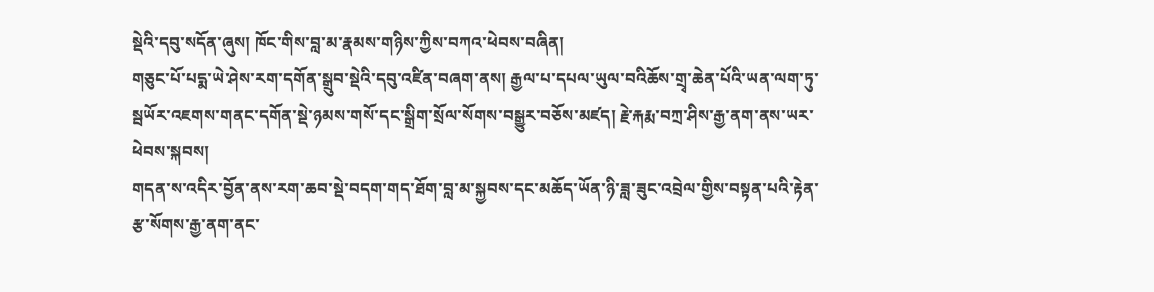སྡེའི་དབུ་སདོན་ཞུས། ཁོང་གིས་བླ་མ་རྣམས་གཉིས་ཀྱིས་བཀའ་ཕེབས་བཞིན།
གཅུང་པོ་པདྨ་ཡེ་ཤེས་རག་དགོན་སྒྲུབ་སྡེའི་དབུ་འཛིན་བཞག་ནས། རྒྱལ་པ་དཔལ་ཡུལ་བའིཆོས་གྲྭ་ཆེན་པོའི་ཡན་ལག་ཏུ་སྦཡོར་འཇགས་གནང་དགོན་སྡེ་ཉམས་གསོ་དང་སྒྲིག་སྲོལ་སོགས་བསྒྱུར་བཅོས་མཛད། རྗེ་རྐརྨ་བཀྲ་ཤིས་རྒྱ་ནག་ནས་ཡར་ཕེབས་སྐབས།
གདན་ས་འདིར་བྱོན་ནས་རག་ཆབ་སྡེ་བདག་གད་ཐོག་བླ་མ་སྐྱབས་དང་མཆོད་ཡོན་ཉི་ཟླ་ཟུང་འབྲེལ་གྱིས་བསྟན་པའི་རྟེན་རྩ་སོགས་རྒྱ་ནག་ནང་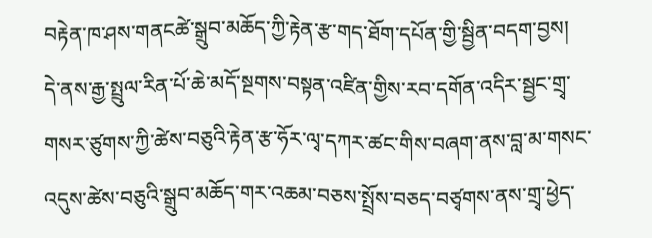བརྟེན་ཁ་ཤས་གནངཚེ་སྒྲུབ་མཆོད་ཀྱི་རྟེན་རྩ་གད་ཐོག་དཔོན་གྱི་སྦྱིན་བདག་བྱས།
དེ་ནས་རྒྱ་སྤྲུལ་རིན་པོ་ཆེ་མདོ་སྔགས་བསྟན་འཛིན་གྱིས་རབ་དགོན་འདིར་སྦྱང་གྲྭ་གསར་ཙུགས་ཀྱི་ཚེས་བཅུའི་རྟེན་རྩ་ཧོར་ལྭ་དཀར་ཚང་གིས་བཞག་ནས་བླ་མ་གསང་འདུས་ཚེས་བཅུའི་སྒྲུབ་མཆོད་གར་འཆམ་བཅས་སྤྲོས་བཅད་བཙྭགས་ནས་གྲྭ་ཕྱེད་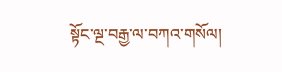སྟོང་ལྔ་བརྒྱ་ལ་བཀའ་གསོལ།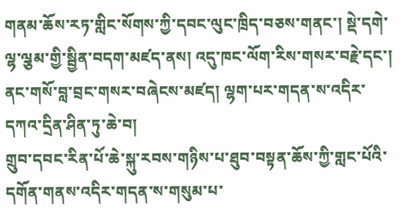གནམ་ཆོས་རཏ་གླིང་སོགས་ཀྱི་དབང་ལུང་ཁྲིད་བཅས་གནང་། སྡེ་དགེ་ལྷ་ལྕམ་གྱི་སྦྱིན་བདག་མཛད་ནས། འདུ་ཁང་ལོག་རིས་གསར་བརྗེ་དང་། ནང་གསོ་བླ་བྲང་གསར་བཞེངས་མཛད། ལྷག་པར་གདན་ས་འདིར་དཀའ་དྲིན་ཤིན་ཏུ་ཆེ་བ།
གྲུབ་དབང་རིན་པོ་ཆེ་སྐུ་རབས་གཉིས་པ་ཐུབ་བསྟན་ཆོས་ཀྱི་གླང་པོའི་དགོན་གནས་འདིར་གདན་ས་གསུམ་པ་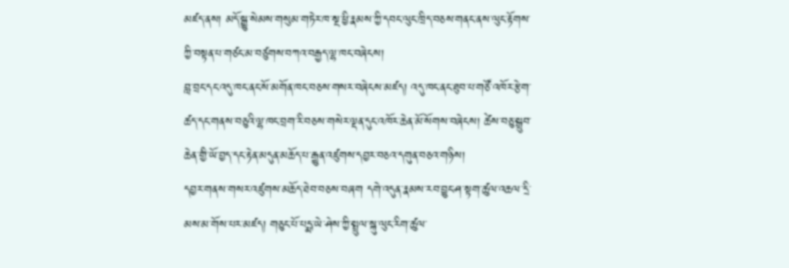མཛད་ནས། མདོ་སྒྱུ་སེམས་གསུམ་གཏེར་ཁ་སྔ་ཕྱི་རྣམས་ཀྱི་དབང་ལུང་ཁྲིད་བཅས་གནང་ནས་ལུང་རྟོགས་ཀྱི་བསྟན་པ་གཙང་མ་བཙུགས་བཀའ་བརྒྱད་ལྷ་ཁང་བཞེངས།
བླ་བྲང་དང་འདུ་ཁང་ནང་སོ་མགོན་ཁང་བཅས་གསར་བཞེངས་མཛད། འདུ་ཁང་ནང་ཐུབ་པ་གཙོ་འཁོར་རྩེག་ཚད་དང་གནས་བཅུའི་ལྷ་ཁང་བྲག་རི་བཅས་གསེར་ལྡན་དུང་འཁོར་ཆེན་མོ་སོགས་བཞེངས། ཚེས་བཅུ་སྒྲུབ་ཆེན་གྱི་ཡོ་བྱད་དང་རྟེན་མདུན་མཆོད་པ་རྒྱུན་འཛུགས་དབྱར་བཅའ་དགུན་བཅའ་གཉིས།
དབྱར་གནས་གསར་འཛུགས་མཆོད་ཐེབ་བཅས་བཞག དགེ་འདུན་རྣམས་རབ་བྱུང་ཤ་སྟག་ཚུལ་འཆལ་དྲི་མས་མ་གོས་པར་མཛད། གཅུང་པོ་པདྨ་ཡེ་ཤེས་ཀྱི་སྤྲུལ་སྐུ་ལུང་རིག་ཚུལ་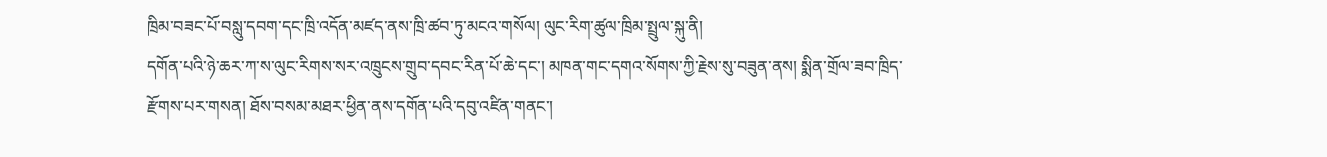ཁྲིམ་བཟང་པོ་བསླུ་དབག་དང་ཁྲི་འདོན་མཛད་ནས་ཁྲི་ཚབ་ཏུ་མངའ་གསོལ། ལུང་རིག་ཚུལ་ཁྲིམ་སྤྲུལ་སྐུ་ནི།
དགོན་པའི་ཉེ་ཆར་ཀ་ས་ལུང་རིགས་སར་འཁྲུངས་གྲུབ་དབང་རིན་པོ་ཆེ་དང་། མཁན་གང་དགའ་སོགས་ཀྱི་རྗེས་སུ་བཟུན་ནས། སྨིན་གྲོལ་ཟབ་ཁྲིད་རྫོགས་པར་གསན། ཐོས་བསམ་མཐར་ཕྱིན་ནས་དགོན་པའི་དབུ་འཛིན་གནང་།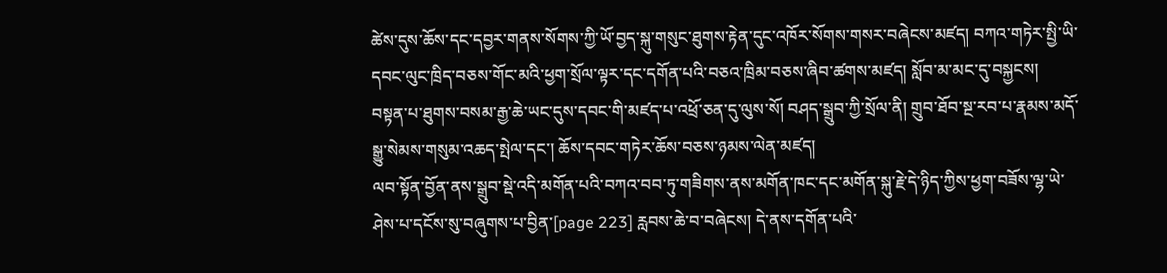ཚེས་དུས་ཆོས་དང་དབྱར་གནས་སོགས་ཀྱི་ཡོ་བྱད་སྐུ་གསུང་ཐུགས་རྟེན་དུང་འཁོར་སོགས་གསར་བཞེངས་མཛད། བཀའ་གཏེར་སྤྱི་ཡི་དབང་ལུང་ཁྲིད་བཅས་གོང་མའི་ཕྱག་སྲོལ་ལྟར་དང་དགོན་པའི་བཅའ་ཁྲིམ་བཅས་ཞིབ་ཚགས་མཛད། སློབ་མ་མང་དུ་བསྐྱངས།
བསྟན་པ་ཐུགས་བསམ་རྒྱ་ཆེ་ཡང་དུས་དབང་གི་མཛད་པ་འཕྲོ་ཅན་དུ་ལུས་སོ། བཤད་སྒྲུབ་ཀྱི་སྲོལ་ནི། གྲུབ་ཐོབ་སྔ་རབ་པ་རྣམས་མདོ་སྒྱུ་སེམས་གསུམ་འཆད་སྤེལ་དང་། ཆོས་དབང་གཏེར་ཆོས་བཅས་ཉམས་ལེན་མཛད།
ལབ་སྟོན་བྱོན་ནས་སྒྲུབ་སྡེ་འདི་མགོན་པའི་བཀའ་བབ་ཏུ་གཟིགས་ནས་མགོན་ཁང་དང་མགོན་སྐུ་རྗེ་དེ་ཉིད་ཀྱིས་ཕྱག་བཟོས་ལྷ་ཡེ་ཤེས་པ་དངོས་སུ་བཞུགས་པ་བྱིན་[page 223] རླབས་ཆེ་བ་བཞེངས། དེ་ནས་དགོན་པའི་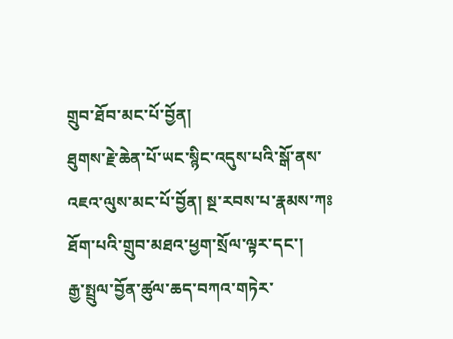གྲུབ་ཐོབ་མང་པོ་བྱོན།
ཐུགས་རྗེ་ཆེན་པོ་ཡང་སྙིང་འདུས་པའི་སྒོ་ནས་འཇའ་ལུས་མང་པོ་བྱོན། སྔ་རབས་པ་རྣམས་ཀཿཐོག་པའི་གྲུབ་མཐའ་ཕྱག་སྲོལ་ལྟར་དང་།
རྒྱ་སྤྲུལ་བྱོན་ཚུལ་ཆད་བཀའ་གཏེར་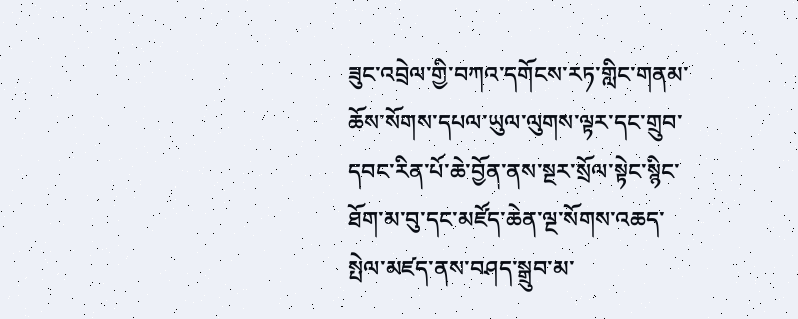ཟུང་འབྲེལ་གྱི་བཀའ་དགོངས་རཏ་གླིང་གནམ་ཆོས་སོགས་དཔལ་ཡུལ་ལུགས་ལྟར་དང་གྲུབ་དབང་རིན་པོ་ཆེ་བྱོན་ནས་སྔར་སྲོལ་སྟེང་སྙིང་ཐོག་མ་བུ་དང་མཛོད་ཆེན་ལྔ་སོགས་འཆད་སྤེལ་མཛད་ནས་བཤད་སྒྲུབ་མ་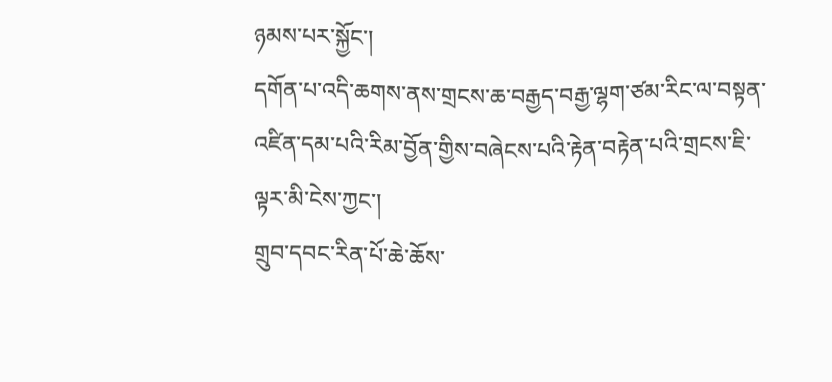ཉམས་པར་སྐྱོང་།
དགོན་པ་འདི་ཆགས་ནས་གྲངས་ཆ་བརྒྱད་བརྒྱ་ལྷག་ཙམ་རིང་ལ་བསྟན་འཛིན་དམ་པའི་རིམ་བྱོན་གྱིས་བཞེངས་པའི་རྟེན་བརྟེན་པའི་གྲངས་ཇི་ལྟར་མི་ངེས་ཀྱང་།
གྲུབ་དབང་རིན་པོ་ཆེ་ཆོས་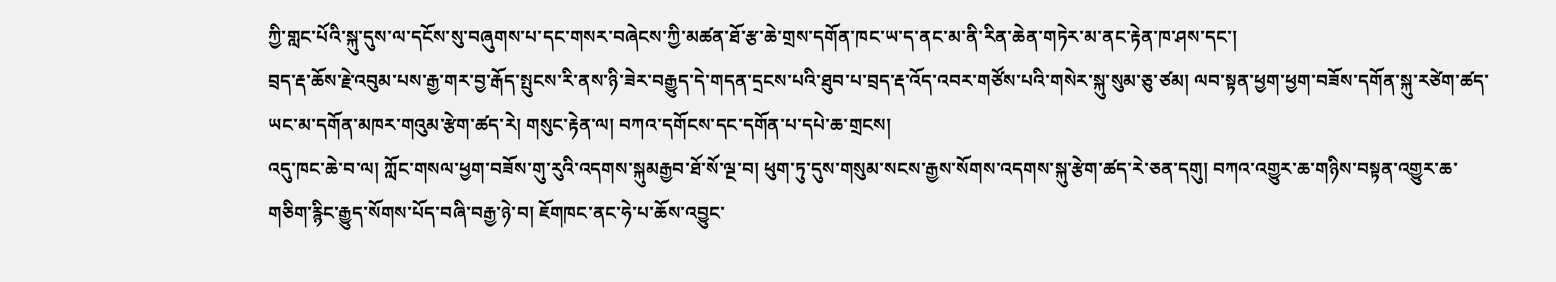ཀྱི་གླང་པོའི་སྐུ་དུས་ལ་དངོས་སུ་བཞུགས་པ་དང་གསར་བཞེངས་ཀྱི་མཚན་ཐོ་རྩ་ཆེ་གྲས་དགོན་ཁང་ཡ་ད་ནང་མ་ནི་རིན་ཆེན་གཏེར་མ་ནང་རྟེན་ཁ་ཤས་དང་།
བྲད་རྡ་ཆོས་རྗེ་འབུམ་པས་རྒྱ་གར་བྱ་རྒོད་སྤུངས་རི་ནས་ཉི་ཟེར་བརྒྱུད་དེ་གདན་དྲངས་པའི་ཐུབ་པ་བྲད་རྡ་འོད་འབར་གཙོས་པའི་གསེར་སྐུ་སུམ་ཅུ་ཙམ། ལབ་སྟན་ཕྱག་ཕྱག་བཟོས་དགོན་སྐུ་རཙེག་ཚད་ཡང་མ་དགོན་མཁར་གའུམ་རྩེག་ཚད་རེ། གསུང་རྟེན་ལ། བཀའ་དགོངས་དང་དགོན་པ་དཔེ་ཆ་གྲངས།
འདུ་ཁང་ཆེ་བ་ལ། ཀློང་གསལ་ཕྱག་བཟོས་གུ་རུའི་འདགས་སྐུམརྒྱབ་ཐོ་སོ་ལྔ་བ། ཕུག་ཏུ་དུས་གསུམ་སངས་རྒྱས་སོགས་འདགས་སྐུ་རྩེག་ཚད་རེ་ཅན་དགུ། བཀའ་འགྱུར་ཆ་གཉིས་བསྟན་འགྱུར་ཆ་གཅིག་རྙིང་རྒྱུད་སོགས་པོད་བཞི་བརྒྱ་ཉེ་བ། ཇོགཁང་ནང་ཧེ་པ་ཆོས་འབྱུང་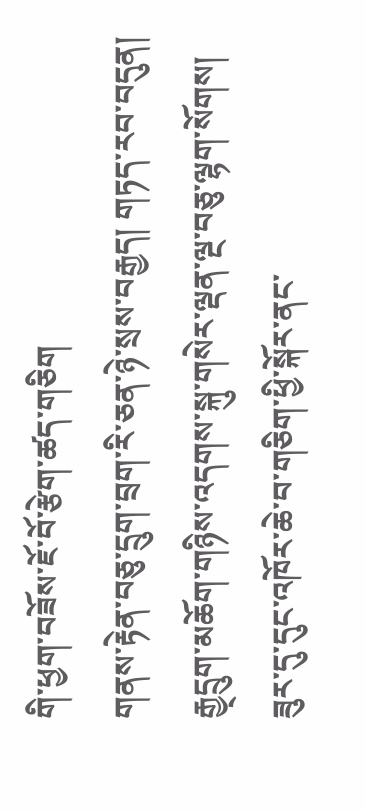གི་ཕྱག་བཟོས་ཇོ་བོ་རྩེག་ཚད་གཅིག
གནས་རྟེན་བཅུ་དྲུག་བྲག་རི་ཅན་ཉེ་སྲས་བརྒྱད། གཏད་རབ་བདུན། རྒྱ྄དྲུག་མཆོག་གཉིས་འདགས་སྐུ་གསེར་ལྡན་ལྔ་བཅུ་ལྷག་སོགས། ཟུར་དུ་དུང་འཁོར་ཆེ་བ་གཅིག་ཕྱི་སྐོར་ནང་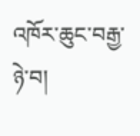འཁོར་ཆུང་བརྒྱ་ཉེ་བ།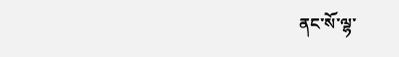ནང་སོ་ལྷ་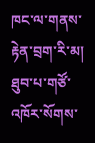ཁང་ལ་གནས་རྟེན་བྲག་རི་མ། ཐུབ་པ་གཙོ་འཁོར་སོགས་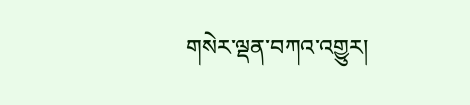གསེར་ལྡན་བཀའ་འགྱུར།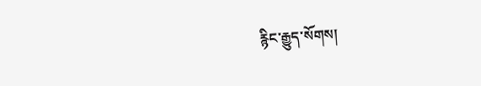རྙིང་རྒྱུད་སོགས།